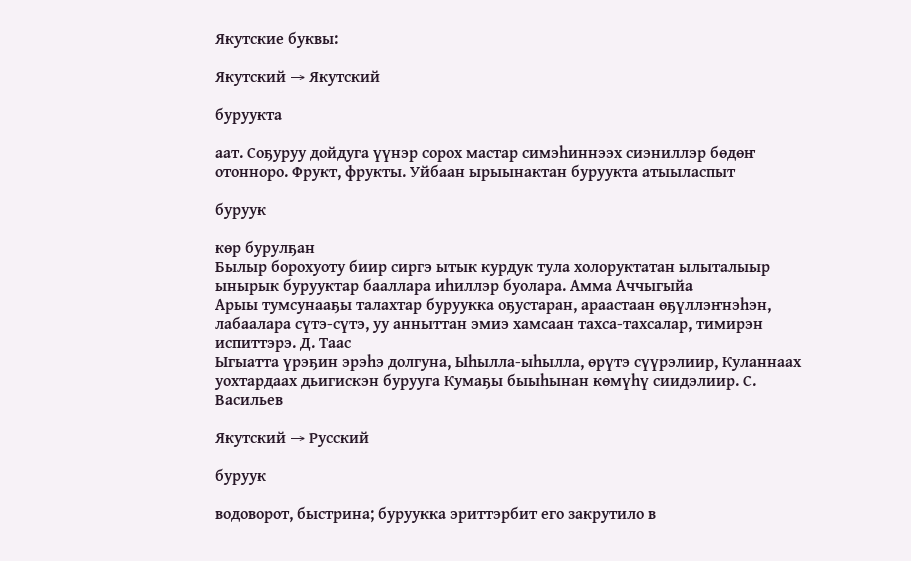Якутские буквы:

Якутский → Якутский

буруукта

аат. Соҕуруу дойдуга үүнэр сорох мастар симэһиннээх сиэниллэр бөдөҥ отонноро. Фрукт, фрукты. Уйбаан ырыынактан буруукта атыыласпыт

буруук

көр бурулҕан
Былыр борохуоту биир сиргэ ытык курдук тула холоруктатан ылыталыыр ынырык бурууктар бааллара иһиллэр буолара. Амма Аччыгыйа
Арыы тумсунааҕы талахтар буруукка оҕустаран, араастаан өҕүллэҥнэһэн, лабаалара сүтэ-сүтэ, уу анныттан эмиэ хамсаан тахса-тахсалар, тимирэн испиттэрэ. Д. Таас
Ыгыатта үрэҕин эрэһэ долгуна, Ыһылла-ыһылла, өрүтэ сүүрэлиир, Куланнаах уохтардаах дьигискэн бурууга Кумаҕы быыһынан көмүһү сиидэлиир. С. Васильев

Якутский → Русский

буруук

водоворот, быстрина; буруукка эриттэрбит его закрутило в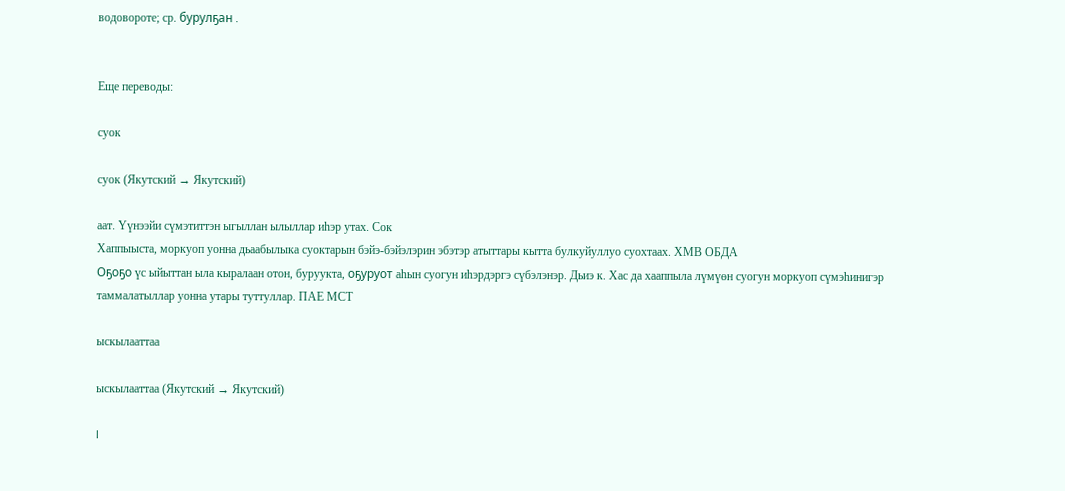водовороте; ср. бурулҕан .


Еще переводы:

суок

суок (Якутский → Якутский)

аат. Үүнээйи сүмэтиттэн ыгыллан ылыллар иһэр утах. Сок
Хаппыыста, моркуоп уонна дьаабылыка суоктарын бэйэ-бэйэлэрин эбэтэр атыттары кытта булкуйуллуо суохтаах. ХМВ ОБДА
Оҕоҕо үс ыйыттан ыла кыралаан отон, буруукта, оҕуруот аһын суогун иһэрдэргэ сүбэлэнэр. Дьиэ к. Хас да хааппыла лүмүөн суогун моркуоп сүмэһинигэр таммалатыллар уонна утары туттуллар. ПАЕ МСТ

ыскылааттаа

ыскылааттаа (Якутский → Якутский)

I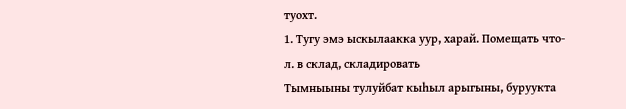туохт.
1. Тугу эмэ ыскылаакка уур, харай. Помещать что-л. в склад, складировать
Тымныыны тулуйбат кыһыл арыгыны, буруукта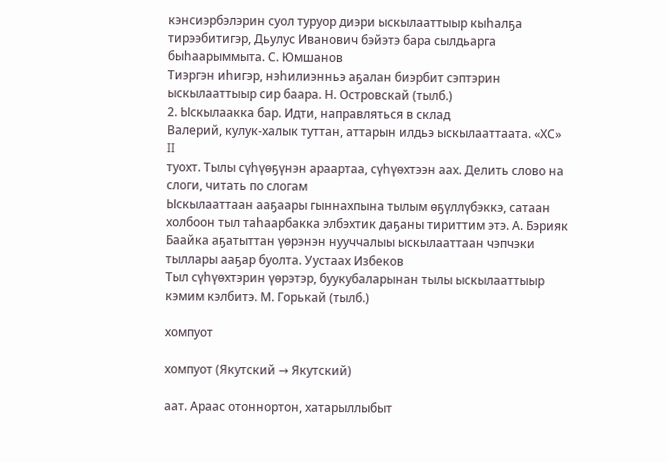кэнсиэрбэлэрин суол туруор диэри ыскылааттыыр кыһалҕа тирээбитигэр, Дьулус Иванович бэйэтэ бара сылдьарга быһаарыммыта. С. Юмшанов
Тиэргэн иһигэр, нэһилиэнньэ аҕалан биэрбит сэптэрин ыскылааттыыр сир баара. Н. Островскай (тылб.)
2. Ыскылаакка бар. Идти, направляться в склад
Валерий, кулук-халык туттан, аттарын илдьэ ыскылааттаата. «ХС»
II
туохт. Тылы сүһүөҕүнэн араартаа, сүһүөхтээн аах. Делить слово на слоги, читать по слогам
Ыскылааттаан ааҕаары гыннахпына тылым өҕүллүбэккэ, сатаан холбоон тыл таһаарбакка элбэхтик даҕаны тириттим этэ. А. Бэрияк
Баайка аҕатыттан үөрэнэн нууччалыы ыскылааттаан чэпчэки тыллары ааҕар буолта. Уустаах Избеков
Тыл сүһүөхтэрин үөрэтэр, буукубаларынан тылы ыскылааттыыр кэмим кэлбитэ. М. Горькай (тылб.)

хомпуот

хомпуот (Якутский → Якутский)

аат. Араас отоннортон, хатарыллыбыт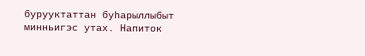бурууктаттан буһарыллыбыт минньигэс утах. Напиток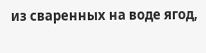из сваренных на воде ягод,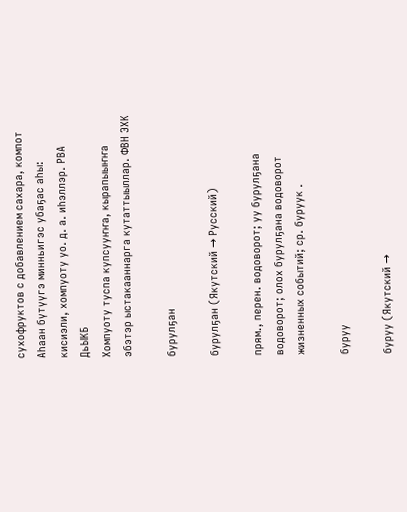сухофруктов с добавлением сахара, компот
Аһаан бүтүүгэ минньигэс убаҕас аһы: кисиэли, хомпуоту уо. д. а. иһэллэр. РВА ДьЫКБ
Хомпуоту туспа купсууҥҥа, кырапыыҥҥа эбэтэр ыстакааннарга кутаттыыллар. ФВН ЭХК

бурулҕан

бурулҕан (Якутский → Русский)

прям., перен. водоворот; уу бурулҕана водоворот; олох бурулҕана водоворот жизненных событий; ср. буруук .

буруу

буруу (Якутский →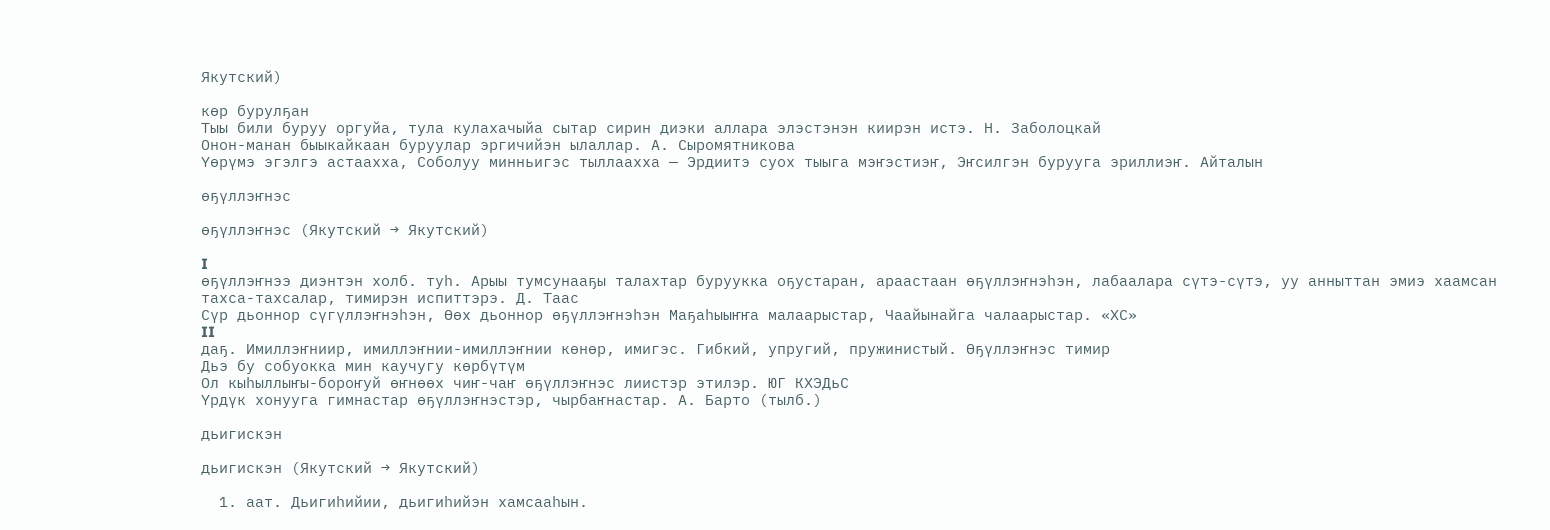Якутский)

көр бурулҕан
Тыы били буруу оргуйа, тула кулахачыйа сытар сирин диэки аллара элэстэнэн киирэн истэ. Н. Заболоцкай
Онон-манан быыкайкаан буруулар эргичийэн ылаллар. А. Сыромятникова
Үөрүмэ эгэлгэ астаахха, Соболуу минньигэс тыллаахха — Эрдиитэ суох тыыга мэҥэстиэҥ, Эҥсилгэн бурууга эриллиэҥ. Айталын

өҕүллэҥнэс

өҕүллэҥнэс (Якутский → Якутский)

I
өҕүллэҥнээ диэнтэн холб. туһ. Арыы тумсунааҕы талахтар буруукка оҕустаран, араастаан өҕүллэҥнэһэн, лабаалара сүтэ-сүтэ, уу анныттан эмиэ хаамсан тахса-тахсалар, тимирэн испиттэрэ. Д. Таас
Сүр дьоннор сүгүллэҥнэһэн, Өөх дьоннор өҕүллэҥнэһэн Маҕаһыыҥҥа малаарыстар, Чаайынайга чалаарыстар. «ХС»
II
даҕ. Имиллэҥниир, имиллэҥнии-имиллэҥнии көнөр, имигэс. Гибкий, упругий, пружинистый. Өҕүллэҥнэс тимир
Дьэ бу собуокка мин каучугу көрбүтүм
Ол кыһыллыҥы-бороҥуй өҥнөөх чиҥ-чаҥ өҕүллэҥнэс лиистэр этилэр. ЮГ КХЭДьС
Үрдүк хонууга гимнастар өҕүллэҥнэстэр, чырбаҥнастар. А. Барто (тылб.)

дьигискэн

дьигискэн (Якутский → Якутский)

  1. аат. Дьигиһийии, дьигиһийэн хамсааһын.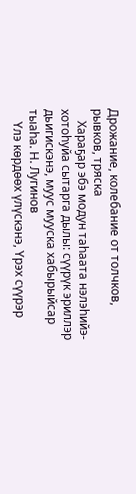Дрожание, колебание от толчков, рывков, тряска
    Хараҕар эбэ модун таһаата нэлэһийэ-хотоһуйа сытарга дылы: сүүрүк эриллэр дьигискэнэ, муус мууска хабырыйсар тыаһа. Н. Лугинов
    Үлэ көрдөөх үлүскэнэ, Үрэх сүүрэр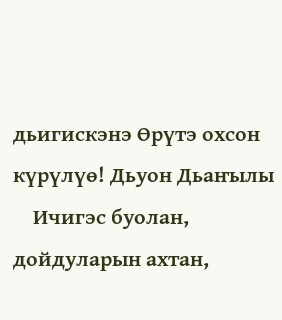дьигискэнэ Өрүтэ охсон күрүлүө! Дьуон Дьаҥылы
    Ичигэс буолан, дойдуларын ахтан,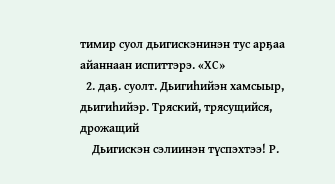тимир суол дьигискэнинэн тус арҕаа айаннаан испиттэрэ. «ХС»
  2. даҕ. суолт. Дьигиһийэн хамсыыр, дьигиһийэр. Тряский, трясущийся, дрожащий
    Дьигискэн сэлиинэн түспэхтээ! Р.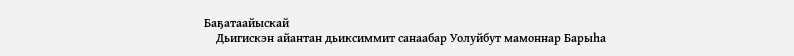Баҕатаайыскай
    Дьигискэн айантан дьиксиммит санаабар Уолуйбут мамоннар Барыһа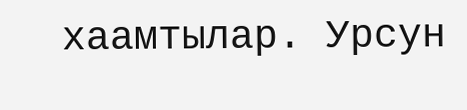хаамтылар. Урсун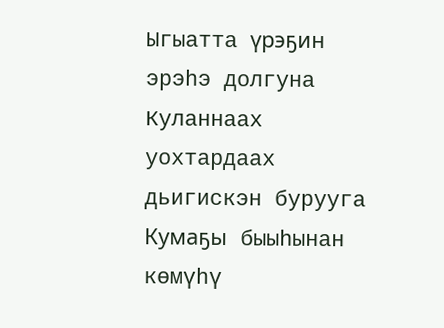Ыгыатта үрэҕин эрэһэ долгуна Куланнаах уохтардаах дьигискэн бурууга Кумаҕы быыһынан көмүһү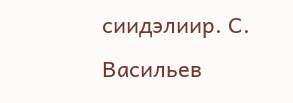сиидэлиир. С. Васильев